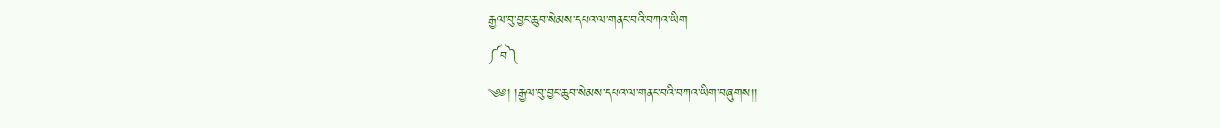རྒྱལ་བུ་བྱང་ཆུབ་སེམས་དཔའ་ལ་གནང་བའི་བཀའ་ཡིག
༼བ༽
༄༅། །རྒྱལ་བུ་བྱང་ཆུབ་སེམས་དཔའ་ལ་གནང་བའི་བཀའ་ཡིག་བཞུགས།།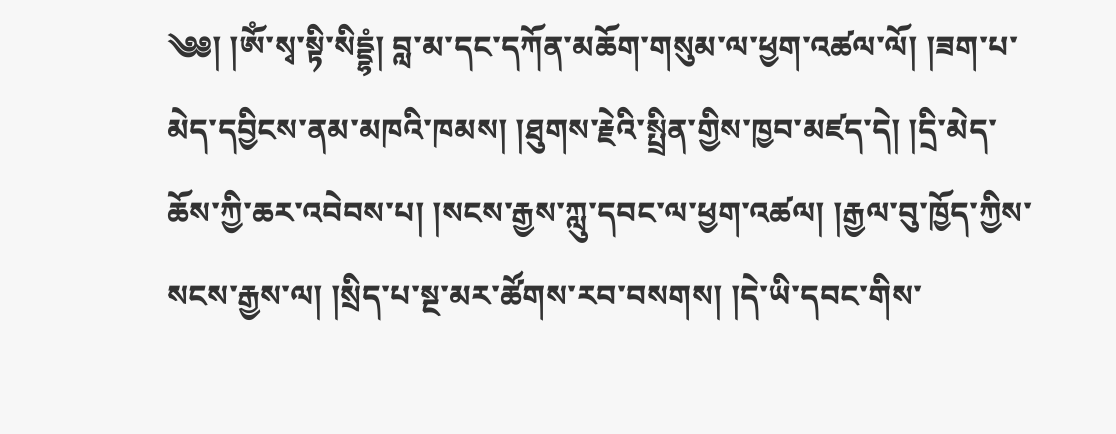༄༅། །ཨོཾ་སྭ་སྟི་སིདྡྷཾ། བླ་མ་དང་དཀོན་མཆོག་གསུམ་ལ་ཕྱག་འཚལ་ལོ། །ཟག་པ་མེད་དབྱིངས་ནམ་མཁའི་ཁམས། །ཐུགས་རྗེའི་སྤྲིན་གྱིས་ཁྱབ་མཛད་དེ། །དྲི་མེད་ཆོས་ཀྱི་ཆར་འབེབས་པ། །སངས་རྒྱས་ཀླུ་དབང་ལ་ཕྱག་འཚལ། །རྒྱལ་བུ་ཁྱོད་ཀྱིས་སངས་རྒྱས་ལ། །སྲིད་པ་སྔ་མར་ཚོགས་རབ་བསགས། །དེ་ཡི་དབང་གིས་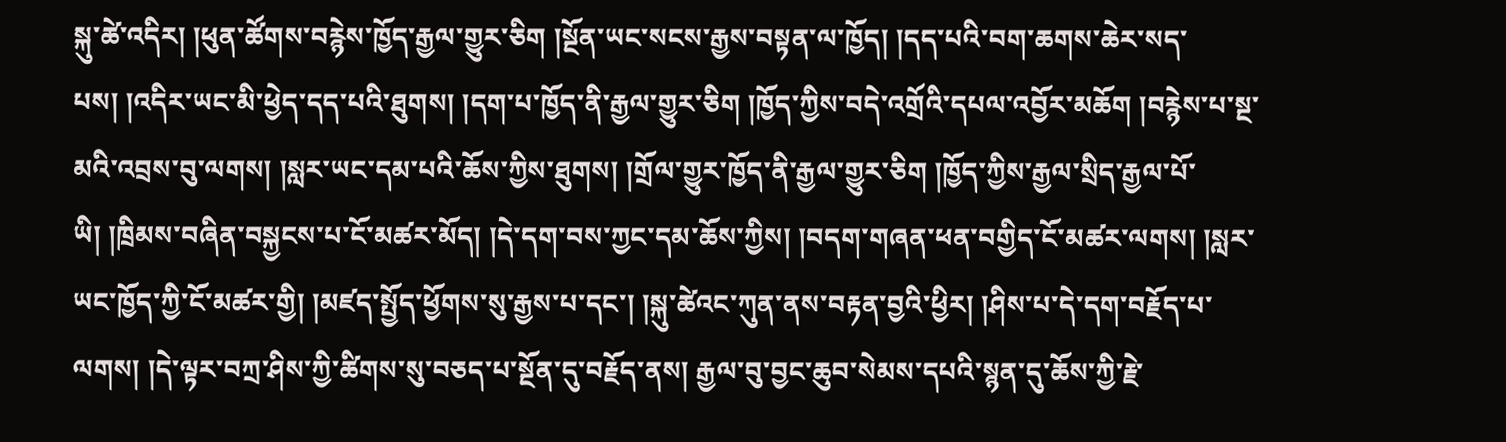སྐུ་ཚེ་འདིར། །ཕུན་ཚོགས་བརྙེས་ཁྱོད་རྒྱལ་གྱུར་ཅིག །སྔོན་ཡང་སངས་རྒྱས་བསྟན་ལ་ཁྱོད། །དད་པའི་བག་ཆགས་ཆེར་སད་པས། །འདིར་ཡང་མི་ཕྱེད་དད་པའི་ཐུགས། །དག་པ་ཁྱོད་ནི་རྒྱལ་གྱུར་ཅིག །ཁྱོད་ཀྱིས་བདེ་འགྲོའི་དཔལ་འབྱོར་མཆོག །བརྙེས་པ་སྔ་མའི་འབྲས་བུ་ལགས། །སླར་ཡང་དམ་པའི་ཆོས་ཀྱིས་ཐུགས། །གྲོལ་གྱུར་ཁྱོད་ནི་རྒྱལ་གྱུར་ཅིག །ཁྱོད་ཀྱིས་རྒྱལ་སྲིད་རྒྱལ་པོ་ཡི། །ཁྲིམས་བཞིན་བསྐྱངས་པ་ངོ་མཚར་མོད། །དེ་དག་བས་ཀྱང་དམ་ཆོས་ཀྱིས། །བདག་གཞན་ཕན་བགྱིད་ངོ་མཚར་ལགས། །སླར་ཡང་ཁྱོད་ཀྱི་ངོ་མཚར་གྱི། །མཛད་སྤྱོད་ཕྱོགས་སུ་རྒྱས་པ་དང་། །སྐུ་ཚེའང་ཀུན་ནས་བརྟན་བྱའི་ཕྱིར། །ཤིས་པ་དེ་དག་བརྗོད་པ་ལགས། །དེ་ལྟར་བཀྲ་ཤིས་ཀྱི་ཚིགས་སུ་བཅད་པ་སྔོན་དུ་བརྗོད་ནས། རྒྱལ་བུ་བྱང་ཆུབ་སེམས་དཔའི་སྙན་དུ་ཆོས་ཀྱི་རྗེ་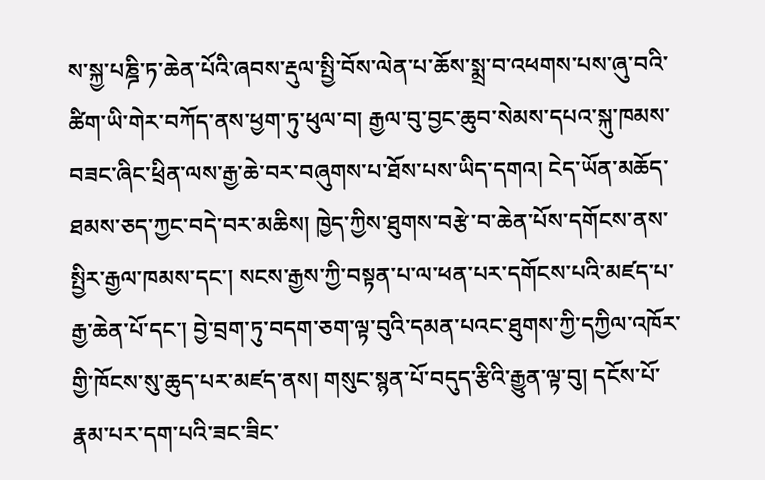ས་སྐྱ་པཎྜི་ཏ་ཆེན་པོའི་ཞབས་རྡུལ་སྤྱི་བོས་ལེན་པ་ཆོས་སྨྲ་བ་འཕགས་པས་ཞུ་བའི་ཚིག་ཡི་གེར་བཀོད་ནས་ཕྱག་ཏུ་ཕུལ་བ། རྒྱལ་བུ་བྱང་ཆུབ་སེམས་དཔའ་སྐུ་ཁམས་བཟང་ཞིང་ཕྲིན་ལས་རྒྱ་ཆེ་བར་བཞུགས་པ་ཐོས་པས་ཡིད་དགའ། ངེད་ཡོན་མཆོད་ཐམས་ཅད་ཀྱང་བདེ་བར་མཆིས། ཁྱེད་ཀྱིས་ཐུགས་བརྩེ་བ་ཆེན་པོས་དགོངས་ནས་སྤྱིར་རྒྱལ་ཁམས་དང་། སངས་རྒྱས་ཀྱི་བསྟན་པ་ལ་ཕན་པར་དགོངས་པའི་མཛད་པ་རྒྱ་ཆེན་པོ་དང་། བྱེ་བྲག་ཏུ་བདག་ཅག་ལྟ་བུའི་དམན་པའང་ཐུགས་ཀྱི་དཀྱིལ་འཁོར་གྱི་ཁོངས་སུ་ཆུད་པར་མཛད་ནས། གསུང་སྙན་པོ་བདུད་རྩིའི་རྒྱུན་ལྟ་བུ། དངོས་པོ་རྣམ་པར་དག་པའི་ཟང་ཟིང་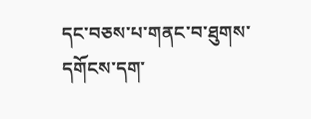དང་བཅས་པ་གནང་བ་ཐུགས་དགོངས་དག་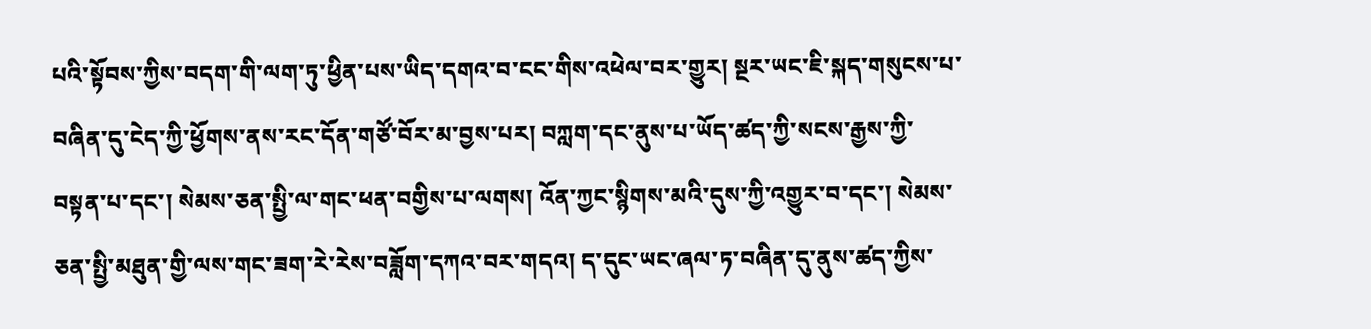པའི་སྟོབས་ཀྱིས་བདག་གི་ལག་ཏུ་ཕྱིན་པས་ཡིད་དགའ་བ་ངང་གིས་འཕེལ་བར་གྱུར། སྔར་ཡང་ཇི་སྐད་གསུངས་པ་བཞིན་དུ་ངེད་ཀྱི་ཕྱོགས་ནས་རང་དོན་གཙོ་བོར་མ་བྱས་པར། བཀླག་དང་ནུས་པ་ཡོད་ཚད་ཀྱི་སངས་རྒྱས་ཀྱི་བསྟན་པ་དང་། སེམས་ཅན་སྤྱི་ལ་གང་ཕན་བགྱིས་པ་ལགས། འོན་ཀྱང་སྙིགས་མའི་དུས་ཀྱི་འགྱུར་བ་དང་། སེམས་ཅན་སྤྱི་མཐུན་གྱི་ལས་གང་ཟག་རེ་རེས་བཟློག་དཀའ་བར་གདའ། ད་དུང་ཡང་ཞལ་ཏ་བཞིན་དུ་ནུས་ཚད་ཀྱིས་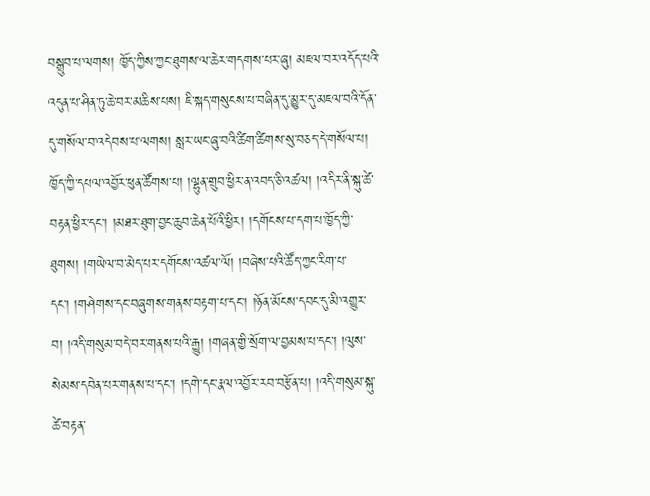བསྒྲུབ་པ་ལགས། ཁྱོད་ཀྱིས་ཀྱང་ཐུགས་ལ་ཆེར་གདགས་པར་ཞུ། མཇལ་བར་འདོད་པའི་འདུན་པ་ཤིན་ཏུ་ཆེ་བར་མཆིས་པས། ཇི་སྐད་གསུངས་པ་བཞིན་དུ་མྱུར་དུ་མཇལ་བའི་དོན་དུ་གསོལ་བ་འདེབས་པ་ལགས། སླར་ཡང་ཞུ་བའི་ཚིག་ཚིགས་སུ་བཅད་དེ་གསོལ་པ། ཁྱོད་ཀྱི་དཔལ་འབྱོར་ཕུན་ཚོགས་པ། །ལྷུན་གྲུབ་ཕྱིར་ན་འབད་ཅི་འཚལ། །འདིར་ནི་སྐུ་ཚེ་བརྟན་ཕྱིར་དང་། །མཐར་ཐུག་བྱང་ཆུབ་ཆེན་པོའི་ཕྱིར། །དགོངས་པ་དག་པ་ཁྱོད་ཀྱི་ཐུགས། །གཡེལ་བ་མེད་པར་དགོངས་འཚལ་ལོ། །བཞེས་པའི་ཚོད་ཀྱང་རིག་པ་དང་། །གཤེགས་དང་བཞུགས་གནས་བརྟག་པ་དང་། །ཉོན་མོངས་དབང་དུ་མི་འགྱུར་བ། །འདི་གསུམ་བདེ་བར་གནས་པའི་རྒྱུ། །གཞན་གྱི་སྲོག་ལ་བྱམས་པ་དང་། །ལུས་སེམས་དབེན་པར་གནས་པ་དང་། །དགེ་དང་རྣལ་འབྱོར་རབ་བརྩོན་པ། །འདི་གསུམ་སྐུ་ཚེ་བརྟན་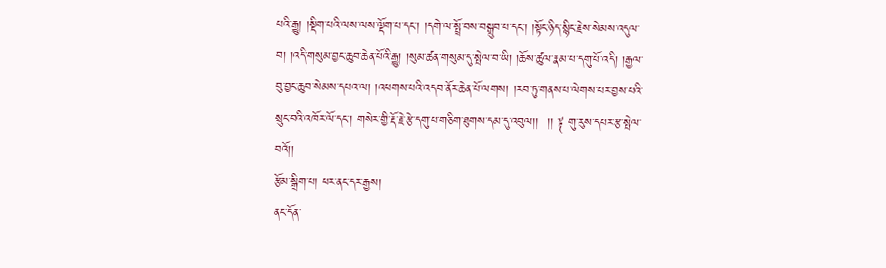པའི་རྒྱུ། །སྡིག་པའི་ལས་ལས་ལྡོག་པ་དང་། །དགེ་ལ་སྤྲོ་བས་བསྒྲུབ་པ་དང་། །སྟོང་ཉིད་སྙིང་རྗེས་སེམས་འདུལ་བ། །འདི་གསུམ་བྱང་ཆུབ་ཆེན་པོའི་རྒྱུ། །སུམ་ཚན་གསུམ་དུ་སྤེལ་བ་ཡི། །ཆོས་ཚུལ་རྣམ་པ་དགུ་པོ་འདི། །རྒྱལ་བུ་བྱང་ཆུབ་སེམས་དཔའ་ལ། །འཕགས་པའི་འདབ་ནོར་ཆེན་པོ་ལགས། །རབ་ཏུ་གནས་པ་ལེགས་པར་བྱས་པའི་སྲུང་བའི་འཁོར་ལོ་དང་། གསེར་གྱི་རྡོ་རྗེ་རྩེ་དགུ་པ་གཅིག་ཐུགས་དམ་དུ་འབུལ།།  །། ༈ གུ་རུས་དཔར་རྩ་སྤེལ་བའོ།།
རྩོམ་སྒྲིག་པ། ཕར་ནང་དར་རྒྱས།
ནང་དོན་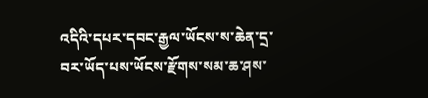འདིའི་དཔར་དབང་རྒྱལ་ཡོངས་ས་ཆེན་དྲ་བར་ཡོད་པས་ཡོངས་རྫོགས་སམ་ཆ་ཤས་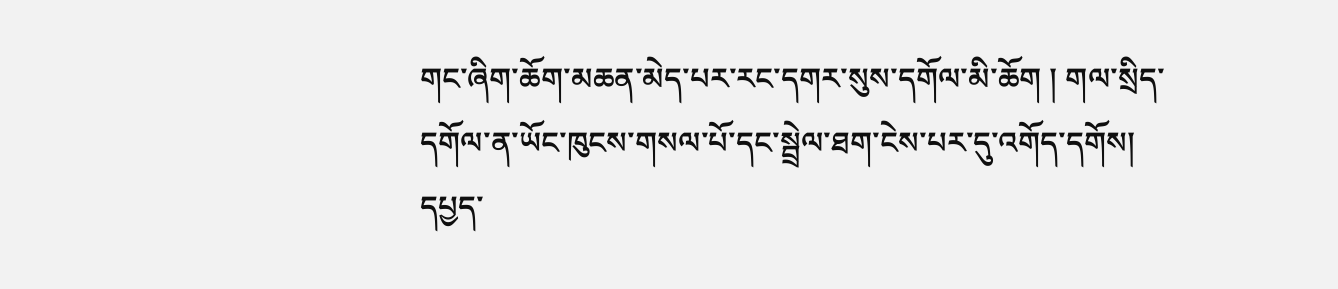གང་ཞིག་ཆོག་མཆན་མེད་པར་རང་དགར་སུས་དགོལ་མི་ཆོག ། གལ་སྲིད་དགོལ་ན་ཡོང་ཁུངས་གསལ་པོ་དང་སྦྲེལ་ཐག་ངེས་པར་དུ་འགོད་དགོས།
དཔྱད་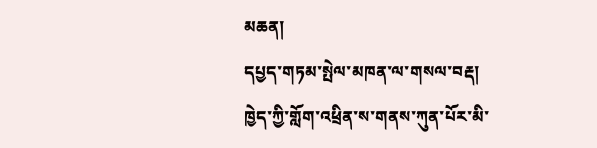མཆན།
དཔྱད་གཏམ་སྤེལ་མཁན་ལ་གསལ་བརྡ།
ཁྱེད་ཀྱི་གློག་འཕྲིན་ས་གནས་ཀུན་པོར་མི་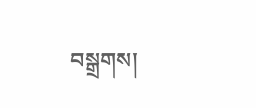བསྒྲགས།